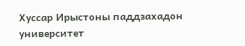Хуссар Ирыстоны паддзахадон университет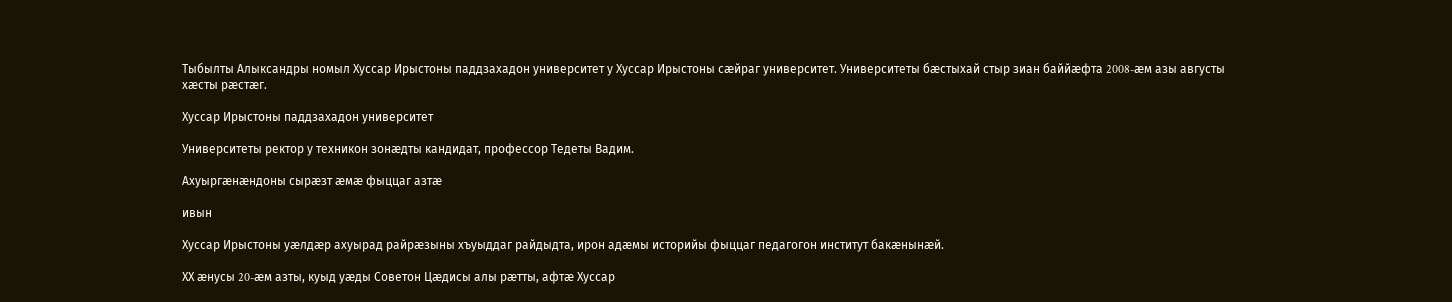Тыбылты Алыксандры номыл Хуссар Ирыстоны паддзахадон университет у Хуссар Ирыстоны сæйраг университет. Университеты бæстыхай стыр зиан баййæфта 2008-æм азы августы хæсты рæстæг.

Хуссар Ирыстоны паддзахадон университет

Университеты ректор у техникон зонæдты кандидат, профессор Тедеты Вадим.

Ахуыргæнæндоны сырæзт æмæ фыццаг азтæ

ивын

Хуссар Ирыстоны уæлдæр ахуырад райрæзыны хъуыддаг райдыдта, ирон адæмы историйы фыццаг педагогон институт бакæнынæй.

ХХ æнусы 20-æм азты, куыд уæды Советон Цæдисы алы рæтты, афтæ Хуссар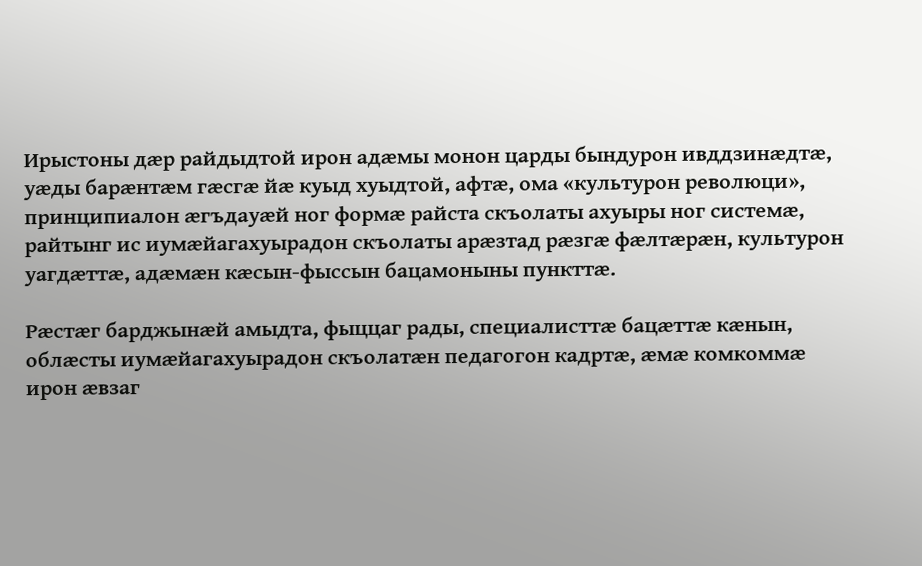Ирыстоны дæр райдыдтой ирон адæмы монон царды бындурон ивддзинæдтæ, уæды барæнтæм гæсгæ йæ куыд хуыдтой, афтæ, ома «культурон революци», принципиалон æгъдауæй ног формæ райста скъолаты ахуыры ног системæ, райтынг ис иумæйагахуырадон скъолаты арæзтад рæзгæ фæлтæрæн, культурон уагдæттæ, адæмæн кæсын-фыссын бацамоныны пункттæ.

Рæстæг барджынæй амыдта, фыццаг рады, специалисттæ бацæттæ кæнын, облæсты иумæйагахуырадон скъолатæн педагогон кадртæ, æмæ комкоммæ ирон æвзаг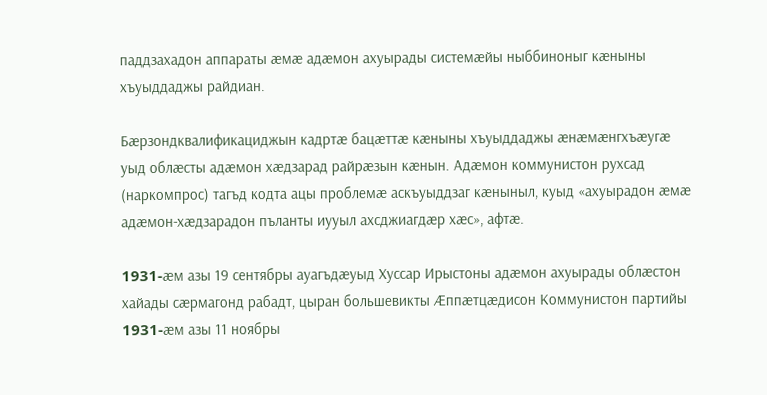паддзахадон аппараты æмæ адæмон ахуырады системæйы ныббиноныг кæныны хъуыддаджы райдиан.

Бæрзондквалификациджын кадртæ бацæттæ кæныны хъуыддаджы æнæмæнгхъæугæ уыд облæсты адæмон хæдзарад райрæзын кæнын. Адæмон коммунистон рухсад (наркомпрос) тагъд кодта ацы проблемæ аскъуыддзаг кæныныл, куыд «ахуырадон æмæ адæмон-хæдзарадон пъланты иууыл ахсджиагдæр хæс», афтæ.

1931-æм азы 19 сентябры ауагъдæуыд Хуссар Ирыстоны адæмон ахуырады облæстон хайады сæрмагонд рабадт, цыран большевикты Æппæтцæдисон Коммунистон партийы 1931-æм азы 11 ноябры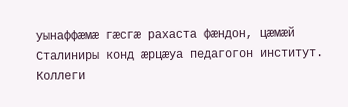уынаффæмæ гæсгæ рахаста фæндон, цæмæй Сталиниры конд æрцæуа педагогон институт. Коллеги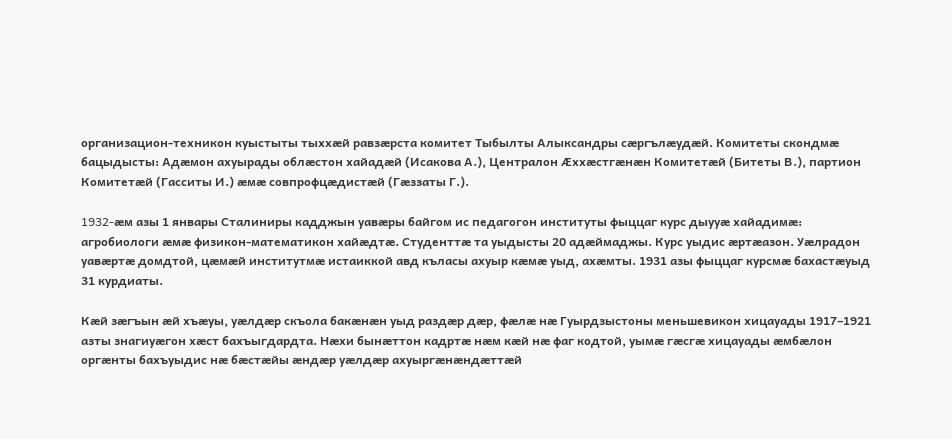организацион-техникон куыстыты тыххæй равзæрста комитет Тыбылты Алыксандры сæргълæудæй. Комитеты скондмæ бацыдысты: Адæмон ахуырады облæстон хайадæй (Исакова А.), Централон Æххæстгæнæн Комитетæй (Битеты В.), партион Комитетæй (Гасситы И.) æмæ совпрофцæдистæй (Гæззаты Г.).

1932-æм азы 1 январы Сталиниры кадджын уавæры байгом ис педагогон институты фыццаг курс дыууæ хайадимæ: агробиологи æмæ физикон-математикон хайæдтæ. Студенттæ та уыдысты 20 адæймаджы. Курс уыдис æртæазон. Уæлрадон уавæртæ домдтой, цæмæй институтмæ истаиккой авд къласы ахуыр кæмæ уыд, ахæмты. 1931 азы фыццаг курсмæ бахастæуыд 31 курдиаты.

Кæй зæгъын æй хъæуы, уæлдæр скъола бакæнæн уыд раздæр дæр, фæлæ нæ Гуырдзыстоны меньшевикон хицауады 1917–1921 азты знагиуæгон хæст бахъыгдардта. Нæхи бынæттон кадртæ нæм кæй нæ фаг кодтой, уымæ гæсгæ хицауады æмбæлон оргæнты бахъуыдис нæ бæстæйы æндæр уæлдæр ахуыргæнæндæттæй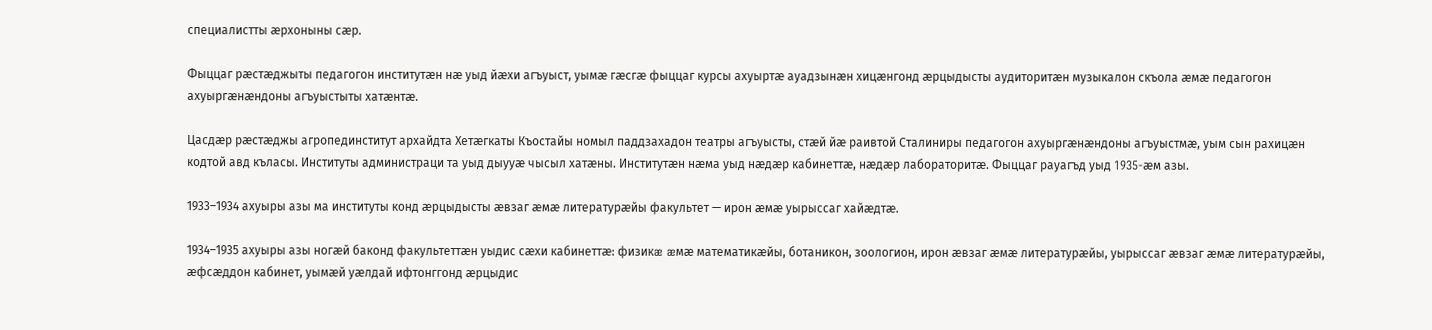специалистты æрхоныны сæр.

Фыццаг рæстæджыты педагогон институтæн нæ уыд йæхи агъуыст, уымæ гæсгæ фыццаг курсы ахуыртæ ауадзынæн хицæнгонд æрцыдысты аудиторитæн музыкалон скъола æмæ педагогон ахуыргæнæндоны агъуыстыты хатæнтæ.

Цасдæр рæстæджы агропединститут архайдта Хетæгкаты Къостайы номыл паддзахадон театры агъуысты, стæй йæ раивтой Сталиниры педагогон ахуыргæнæндоны агъуыстмæ, уым сын рахицæн кодтой авд къласы. Институты администраци та уыд дыууæ чысыл хатæны. Институтæн нæма уыд нæдæр кабинеттæ, нæдæр лабораторитæ. Фыццаг рауагъд уыд 1935-æм азы.

1933–1934 ахуыры азы ма институты конд æрцыдысты æвзаг æмæ литературæйы факультет — ирон æмæ уырыссаг хайæдтæ.

1934–1935 ахуыры азы ногæй баконд факультеттæн уыдис сæхи кабинеттæ: физикæ æмæ математикæйы, ботаникон, зоологион, ирон æвзаг æмæ литературæйы, уырыссаг æвзаг æмæ литературæйы, æфсæддон кабинет, уымæй уæлдай ифтонггонд æрцыдис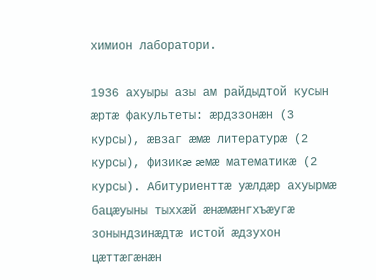химион лаборатори.

1936 ахуыры азы ам райдыдтой кусын æртæ факультеты: æрдззонæн (3 курсы), æвзаг æмæ литературæ (2 курсы), физикæ æмæ математикæ (2 курсы). Абитуриенттæ уæлдæр ахуырмæ бацæуыны тыххæй æнæмæнгхъæугæ зонындзинæдтæ истой æдзухон цæттæгæнæн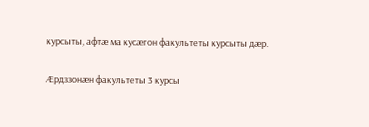курсыты, афтæ ма кусæгон факультеты курсыты дæр.

Æрдззонæн факультеты 3 курсы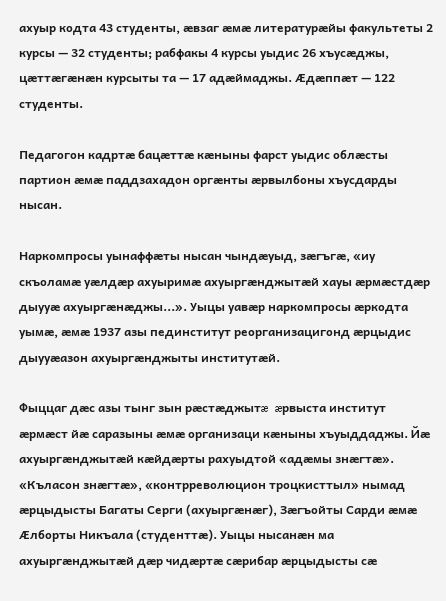ахуыр кодта 43 студенты, æвзаг æмæ литературæйы факультеты 2 курсы — 32 студенты; рабфакы 4 курсы уыдис 26 хъусæджы, цæттæгæнæн курсыты та — 17 адæймаджы. Æдæппæт — 122 студенты.

Педагогон кадртæ бацæттæ кæныны фарст уыдис облæсты партион æмæ паддзахадон оргæнты æрвылбоны хъусдарды нысан.

Наркомпросы уынаффæты нысан чындæуыд, зæгъгæ, «иу скъоламæ уæлдæр ахуыримæ ахуыргæнджытæй хауы æрмæстдæр дыууæ ахуыргæнæджы...». Уыцы уавæр наркомпросы æркодта уымæ, æмæ 1937 азы пединститут реорганизацигонд æрцыдис дыууæазон ахуыргæнджыты институтæй.

Фыццаг дæс азы тынг зын рæстæджытæ æрвыста институт æрмæст йæ саразыны æмæ организаци кæныны хъуыддаджы. Йæ ахуыргæнджытæй кæйдæрты рахуыдтой «адæмы знæгтæ». «Къласон знæгтæ», «контрреволюцион троцкисттыл» нымад æрцыдысты Багаты Серги (ахуыргæнæг), Зæгъойты Сарди æмæ Æлборты Никъала (студенттæ). Уыцы нысанæн ма ахуыргæнджытæй дæр чидæртæ сæрибар æрцыдысты сæ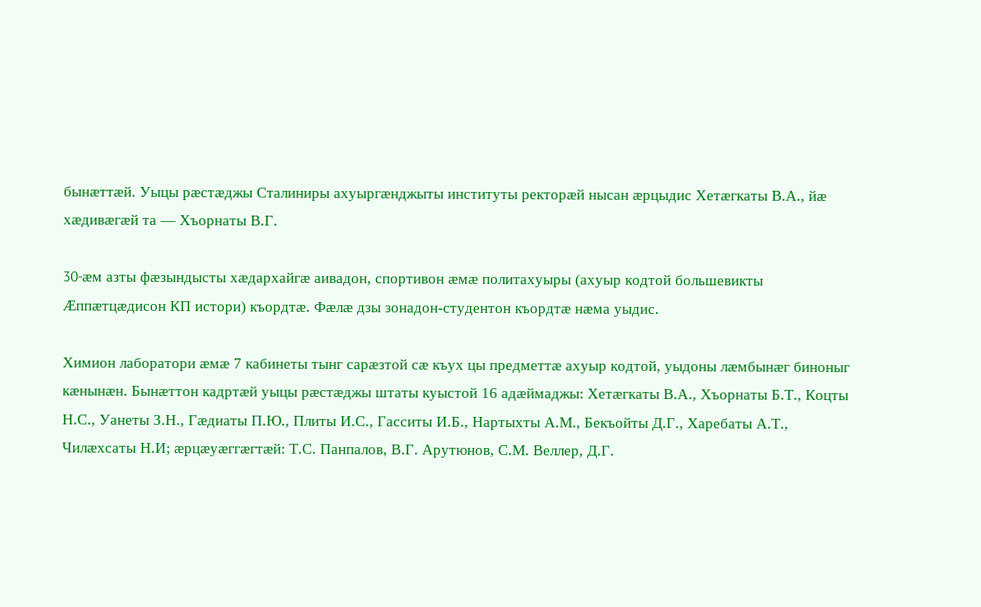бынæттæй. Уыцы рæстæджы Сталиниры ахуыргæнджыты институты ректорæй нысан æрцыдис Хетæгкаты В.А., йæ хæдивæгæй та — Хъорнаты В.Г.

30-æм азты фæзындысты хæдархайгæ аивадон, спортивон æмæ политахуыры (ахуыр кодтой большевикты Æппæтцæдисон КП истори) къордтæ. Фæлæ дзы зонадон-студентон къордтæ нæма уыдис.

Химион лаборатори æмæ 7 кабинеты тынг сарæзтой сæ къух цы предметтæ ахуыр кодтой, уыдоны лæмбынæг биноныг кæнынæн. Бынæттон кадртæй уыцы рæстæджы штаты куыстой 16 адæймаджы: Хетæгкаты В.А., Хъорнаты Б.Т., Коцты Н.С., Уанеты З.Н., Гæдиаты П.Ю., Плиты И.С., Гасситы И.Б., Нартыхты А.М., Бекъойты Д.Г., Харебаты А.Т., Чилæхсаты Н.И; æрцæуæггæгтæй: Т.С. Панпалов, В.Г. Арутюнов, С.М. Веллер, Д.Г.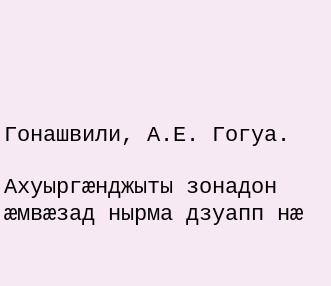Гонашвили, А.Е. Гогуа.

Ахуыргæнджыты зонадон æмвæзад нырма дзуапп нæ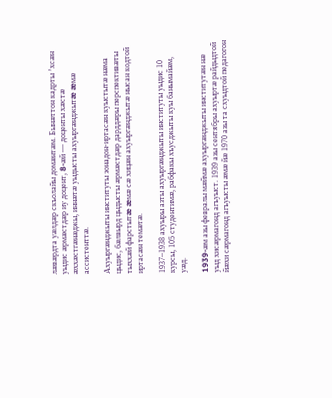лæвæрдта уæлдæр скъолайы домæнтæм. Бынæттон кадрты ’хсæн уыдис æрмæстдæр иу доцент, 8-æй — доценты хæстæ æххæстгæнæджы, иннæтæ уыдысты ахуыргæнджытæ æмæ ассистенттæ.

Ахуыргæнджыты институты зонадон-иртасæн куыстытæ нæма цыдис, бæлвырд цыдысты æрмæстдæр дарддæры перспективæты тыххæй фарстытæ æмæ сæ хицæн ахуыргæнджытæ нысан кодтой иртасæн темæтæ.

1937–1938 ахуыры азты ахуыргæнджыты институты уыдис 10 курсы, 105 студентимæ, рабфакы хъусджыты куы банымайæм, уæд.

1939-æм азы февралы мæймæ ахуыргæнджыты институтæн нæ уыд хисæрмагонд агъуыст. 1939 азы сентябры ахуыртæ райдыдтой йæхи сæрмагонд агъуысты æмæ йæ 1970 азы та схуыдтой педагогон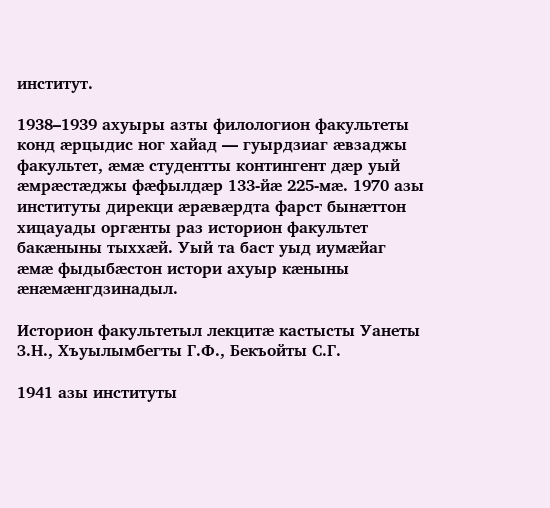институт.

1938–1939 ахуыры азты филологион факультеты конд æрцыдис ног хайад — гуырдзиаг æвзаджы факультет, æмæ студентты контингент дæр уый æмрæстæджы фæфылдæр 133-йæ 225-мæ. 1970 азы институты дирекци æрæвæрдта фарст бынæттон хицауады оргæнты раз историон факультет бакæныны тыххæй. Уый та баст уыд иумæйаг æмæ фыдыбæстон истори ахуыр кæныны æнæмæнгдзинадыл.

Историон факультетыл лекцитæ кастысты Уанеты З.Н., Хъуылымбегты Г.Ф., Бекъойты С.Г.

1941 азы институты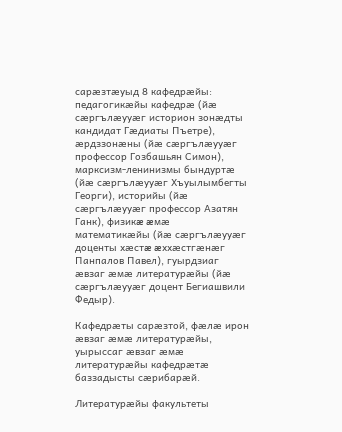сарæзтæуыд 8 кафедрæйы: педагогикæйы кафедрæ (йæ сæргълæууæг историон зонæдты кандидат Гæдиаты Пъетре), æрдззонæны (йæ сæргълæууæг профессор Гозбашьян Симон), марксизм-ленинизмы бындуртæ (йæ сæргълæууæг Хъуылымбегты Георги), историйы (йæ сæргълæууæг профессор Азатян Ганк), физикæ æмæ математикæйы (йæ сæргълæууæг доценты хæстæ æххæстгæнæг Панпалов Павел), гуырдзиаг æвзаг æмæ литературæйы (йæ сæргълæууæг доцент Бегиашвили Федыр).

Кафедрæты сарæзтой, фæлæ ирон æвзаг æмæ литературæйы, уырыссаг æвзаг æмæ литературæйы кафедрæтæ баззадысты сæрибарæй.

Литературæйы факультеты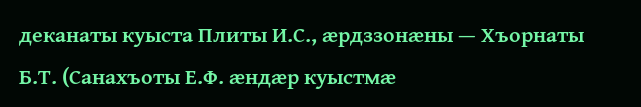деканаты куыста Плиты И.С., æрдззонæны — Хъорнаты Б.Т. (Санахъоты Е.Ф. æндæр куыстмæ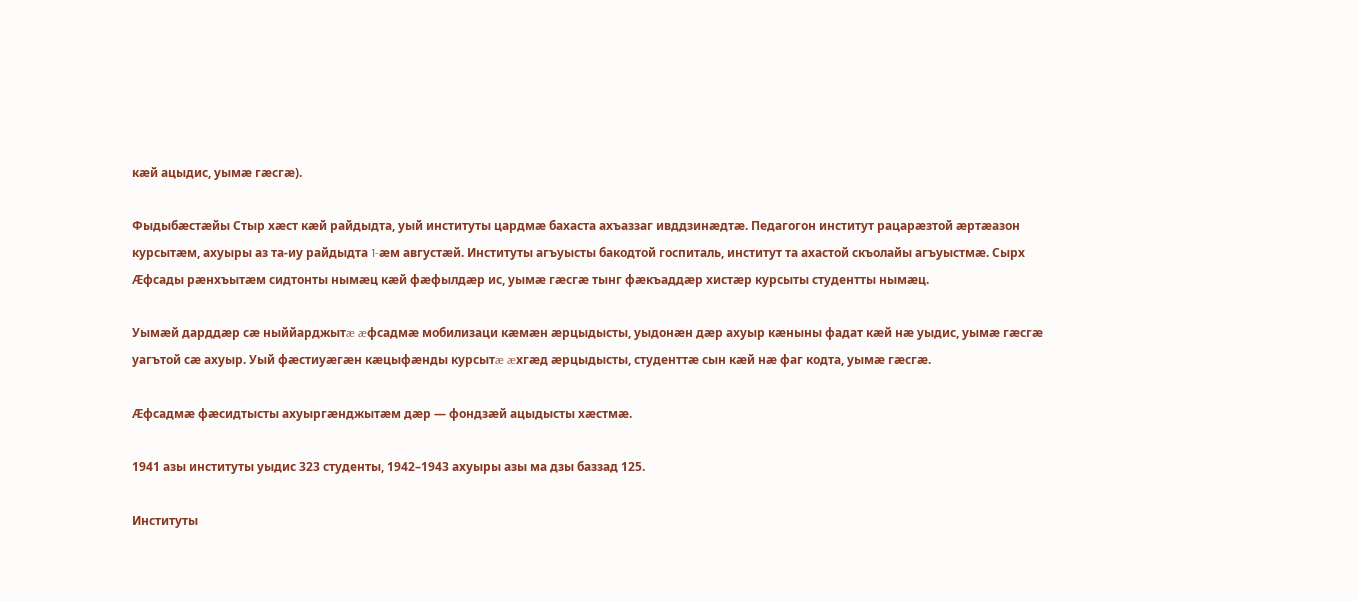кæй ацыдис, уымæ гæсгæ).

Фыдыбæстæйы Стыр хæст кæй райдыдта, уый институты цардмæ бахаста ахъаззаг ивддзинæдтæ. Педагогон институт рацарæзтой æртæазон курсытæм, ахуыры аз та-иу райдыдта 1-æм августæй. Институты агъуысты бакодтой госпиталь, институт та ахастой скъолайы агъуыстмæ. Сырх Æфсады рæнхъытæм сидтонты нымæц кæй фæфылдæр ис, уымæ гæсгæ тынг фæкъаддæр хистæр курсыты студентты нымæц.

Уымæй дарддæр сæ ныййарджытæ æфсадмæ мобилизаци кæмæн æрцыдысты, уыдонæн дæр ахуыр кæныны фадат кæй нæ уыдис, уымæ гæсгæ уагътой сæ ахуыр. Уый фæстиуæгæн кæцыфæнды курсытæ æхгæд æрцыдысты, студенттæ сын кæй нæ фаг кодта, уымæ гæсгæ.

Æфсадмæ фæсидтысты ахуыргæнджытæм дæр — фондзæй ацыдысты хæстмæ.

1941 азы институты уыдис 323 студенты, 1942–1943 ахуыры азы ма дзы баззад 125.

Институты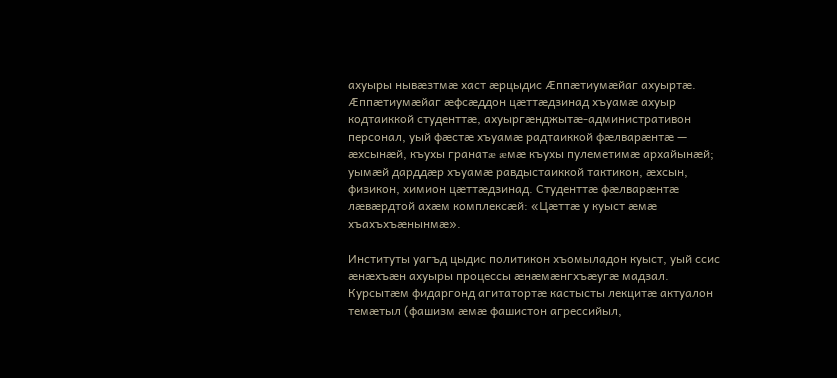ахуыры нывæзтмæ хаст æрцыдис Æппæтиумæйаг ахуыртæ. Æппæтиумæйаг æфсæддон цæттæдзинад хъуамæ ахуыр кодтаиккой студенттæ, ахуыргæнджытæ-административон персонал, уый фæстæ хъуамæ радтаиккой фæлварæнтæ — æхсынæй, къухы гранатæ æмæ къухы пулеметимæ архайынæй; уымæй дарддæр хъуамæ равдыстаиккой тактикон, æхсын, физикон, химион цæттæдзинад. Студенттæ фæлварæнтæ лæвæрдтой ахæм комплексæй: «Цæттæ у куыст æмæ хъахъхъæнынмæ».

Институты уагъд цыдис политикон хъомыладон куыст, уый ссис æнæхъæн ахуыры процессы æнæмæнгхъæугæ мадзал. Курсытæм фидаргонд агитатортæ кастысты лекцитæ актуалон темæтыл (фашизм æмæ фашистон агрессийыл,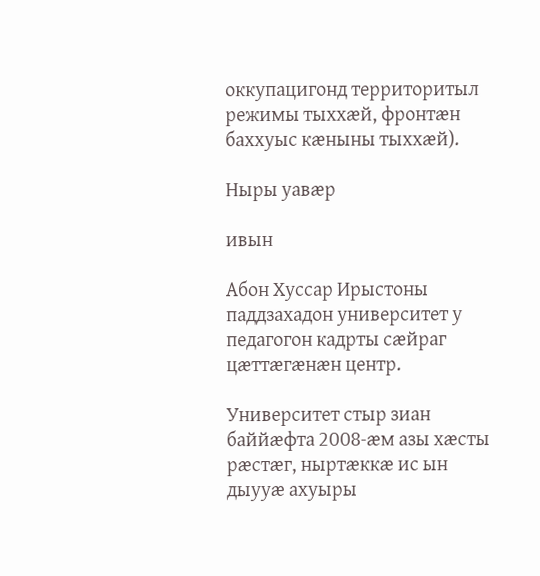оккупацигонд территоритыл режимы тыххæй, фронтæн баххуыс кæныны тыххæй).

Ныры уавæр

ивын

Абон Хуссар Ирыстоны паддзахадон университет у педагогон кадрты сæйраг цæттæгæнæн центр.

Университет стыр зиан баййæфта 2008-æм азы хæсты рæстæг, ныртæккæ ис ын дыууæ ахуыры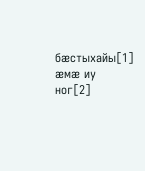бæстыхайы[1] æмæ иу ног[2]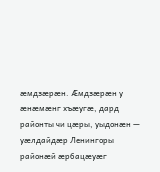æмдзæрæн. Æмдзæрæн у æнæмæнг хъæугæ, дард районты чи цæры, уыдонæн — уæлдайдæр Ленингоры районæй æрбацæуæг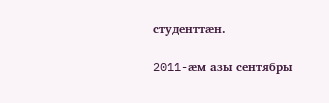студенттæн.

2011-æм азы сентябры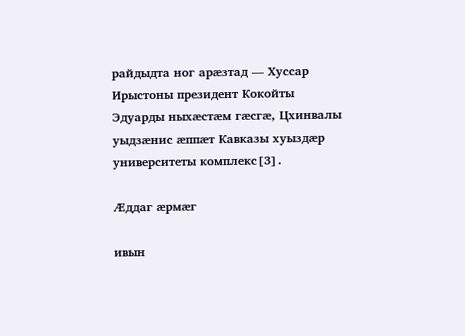райдыдта ног арæзтад — Хуссар Ирыстоны президент Кокойты Эдуарды ныхæстæм гæсгæ, Цхинвалы уыдзæнис æппæт Кавказы хуыздæр университеты комплекс[3].

Æддаг æрмæг

ивын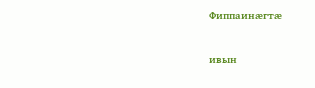Фиппаинæгтæ

ивын